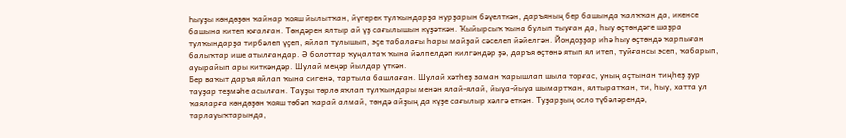Һыуҙы көндөҙөн ҡайнар ҡояш йылытҡан, йүгерек тулҡындарҙа нурҙарын бәүелткән, даръяның бер башында ҡалҡҡан да, икенсе башына китеп юғалған. Төндәрен ялтыр ай үҙ сағылышын күҙәткән. Ҡыйырсыҡ ҡына булып тыуған да, һыу өҫтөндәге шаҙра тулҡындарҙа тирбәлеп үҫеп, яйлап тулышып, эҫе табалағы һары майҙай сәселеп йәйелгән. Йондоҙҙар иһә һыу өҫтөндә ҡарпыған балыҡтар ише атылғандар. Ә болоттар ҡуңалтаҡ ҡына йәлпелдәп килгәндәр ҙә, даръя өҫтөнә ятып ял итеп, туйғансы эсеп, ҡабарып, ауырайып ары киткәндәр. Шулай меңәр йылдар үткән.
Бер ваҡыт даръя яйлап ҡына сигенә, тартыла башлаған. Шулай хәтһеҙ заман ҡарышлап шыла торғас, уның аҫтынан тиңһеҙ ҙур тауҙар теҙмәһе асылған. Тауҙы төрлө яҡлап тулҡындары менән ялай-ялай, йыуа-йыуа шымартҡан, ялтыратҡан, ти, һыу, хатта ул ҡаяларға көндөҙөн ҡояш төбәп ҡарай алмай, төндә айҙың да күҙе сағылыр хәлгә еткән. Туҙарҙың осло түбәләрендә, тарлауыҡтарында,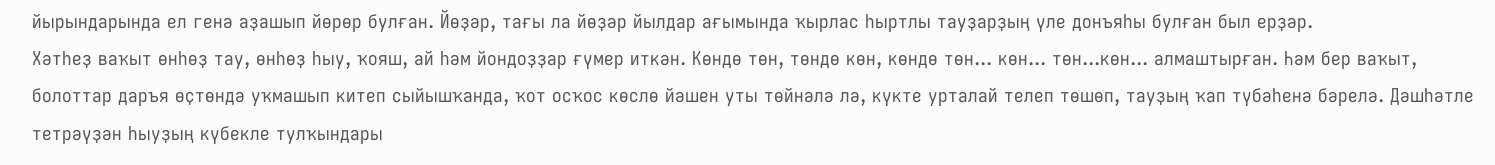йырындарында ел генә аҙашып йөрөр булған. Йөҙәр, тағы ла йөҙәр йылдар ағымында ҡырлас һыртлы тауҙарҙың үле донъяһы булған был ерҙәр.
Хәтһеҙ ваҡыт өнһөҙ тау, өнһөҙ һыу, ҡояш, ай һәм йондоҙҙар ғүмер иткән. Көндө төн, төндө көн, көндө төн... көн... төн...көн... алмаштырған. Һәм бер ваҡыт, болоттар даръя өҫтөндә уҡмашып китеп сыйышҡанда, ҡот осҡос көслө йәшен уты төйнәлә лә, күкте урталай телеп төшөп, тауҙың ҡап түбәһенә бәрелә. Дәшһәтле тетрәүҙән һыуҙың күбекле тулҡындары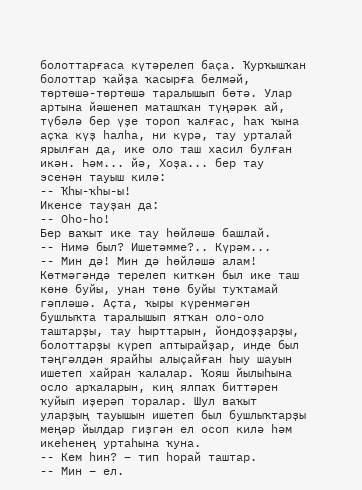болоттарғаса күтәрелеп баҫа. Ҡурҡышҡан болоттар ҡайҙа ҡасырға белмәй, төртөшә-төртөшә таралышып бөтә. Улар артына йәшенеп маташҡан түңәрәк ай, түбәлә бер үҙе тороп ҡалғас, һаҡ ҡына аҫҡа күҙ һалһа, ни күрә, тау урталай ярылған да, ике оло таш хасил булған икән. Һәм... йә, Хоҙа... бер тау эсенән тауыш килә:
-- Ҡһы-ҡһы-ы!
Икенсе тауҙан да:
-- Оһо-һо!
Бер ваҡыт ике тау һөйләшә башлай.
-- Нимә был? Ишетәмме?.. Күрәм...
-- Мин дә! Мин дә һөйләшә алам!
Көтмәгәндә терелеп киткән был ике таш көнө буйы, унан төнө буйы туҡтамай гәпләшә. Аҫта, ҡыры күренмәгән бушлыҡта таралышып ятҡан оло-оло таштарҙы, тау һырттарын, йондоҙҙарҙы, болоттарҙы күреп аптырайҙар, инде был тәңгәлдән ярайһы алыҫайған һыу шауын ишетеп хайран ҡалалар. Ҡояш йылыһына осло арҡаларын, киң ялпаҡ биттәрен ҡуйып иҙерәп торалар. Шул ваҡыт уларҙың тауышын ишетеп был бушлыҡтарҙы меңәр йылдар гиҙгән ел осоп килә һәм икеһенең уртаһына ҡуна.
-- Кем һин? – тип һорай таштар.
-- Мин – ел.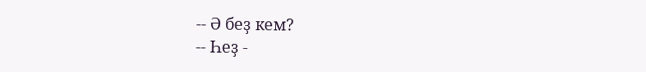-- Ә беҙ кем?
-- Һеҙ -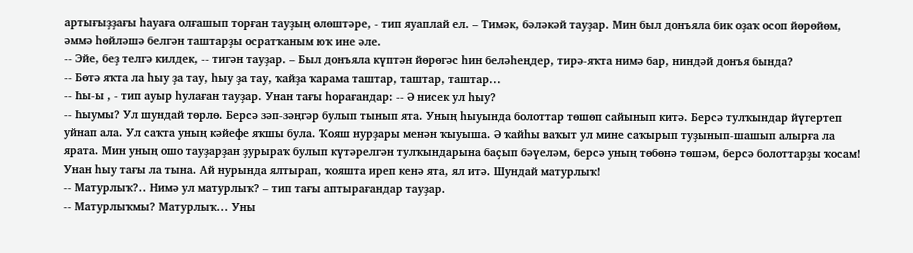артығыҙҙағы һауаға олғашып торған тауҙың өлөштәре, - тип яуаплай ел. – Тимәк, бәләкәй тауҙар. Мин был донъяла бик оҙаҡ осоп йөрөйөм, әммә һөйләшә белгән таштарҙы осратҡаным юҡ ине әле.
-- Эйе, беҙ телгә килдек, -- тигән тауҙар. – Был донъяла күптән йөрөгәс һин беләһеңдер, тирә-яҡта нимә бар, ниндәй донъя бында?
-- Бөтә яҡта ла һыу ҙа тау, һыу ҙа тау, ҡайҙа ҡарама таштар, таштар, таштар...
-- Һы-ы , - тип ауыр һулаған тауҙар. Унан тағы һорағандар: -- Ә нисек ул һыу?
-- Һыумы? Ул шундай төрлө. Берсә зәп-зәңгәр булып тынып ята. Уның һыуында болоттар төшөп сайынып китә. Берсә тулҡындар йүгертеп уйнап ала. Ул саҡта уның кәйефе яҡшы була. Ҡояш нурҙары менән ҡыуыша. Ә ҡайһы ваҡыт ул мине саҡырып туҙынып-шашып алырға ла ярата. Мин уның ошо тауҙарҙан ҙурыраҡ булып күтәрелгән тулҡындарына баҫып бәүеләм, берсә уның төбөнә төшәм, берсә болоттарҙы ҡосам! Унан һыу тағы ла тына. Ай нурында ялтырап, ҡояшта иреп кенә ята, ял итә. Шундай матурлыҡ!
-- Матурлыҡ?.. Нимә ул матурлыҡ? – тип тағы аптырағандар тауҙар.
-- Матурлыҡмы? Матурлыҡ... Уны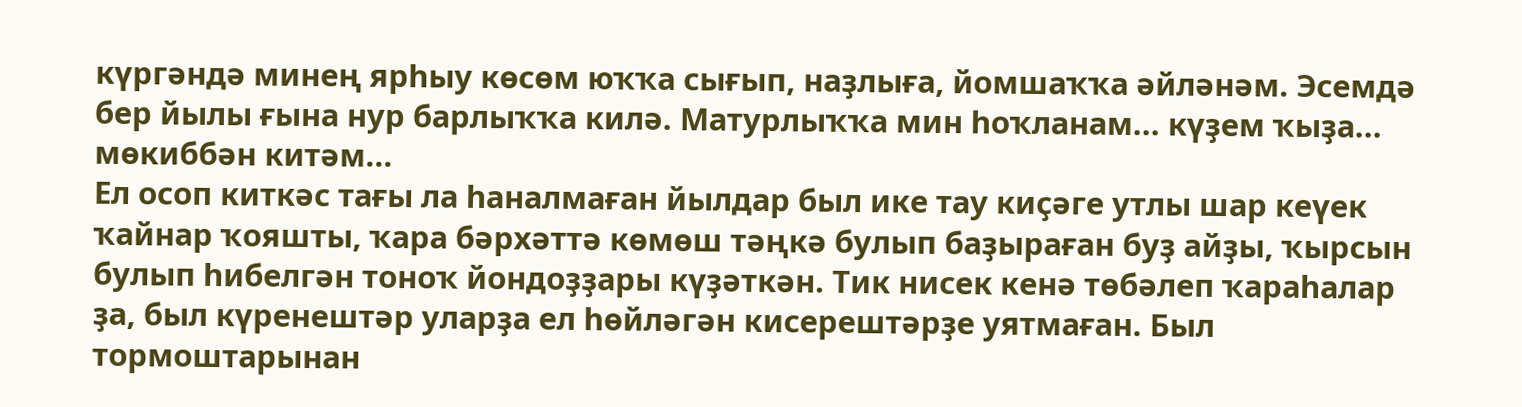күргәндә минең ярһыу көсөм юҡҡа сығып, наҙлыға, йомшаҡҡа әйләнәм. Эсемдә бер йылы ғына нур барлыҡҡа килә. Матурлыҡҡа мин һоҡланам... күҙем ҡыҙа... мөкиббән китәм...
Ел осоп киткәс тағы ла һаналмаған йылдар был ике тау киҫәге утлы шар кеүек ҡайнар ҡояшты, ҡара бәрхәттә көмөш тәңкә булып баҙыраған буҙ айҙы, ҡырсын булып һибелгән тоноҡ йондоҙҙары күҙәткән. Тик нисек кенә төбәлеп ҡараһалар ҙа, был күренештәр уларҙа ел һөйләгән кисерештәрҙе уятмаған. Был тормоштарынан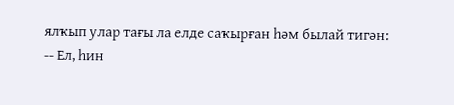ялҡып улар тағы ла елде саҡырған һәм былай тигән:
-- Ел, һин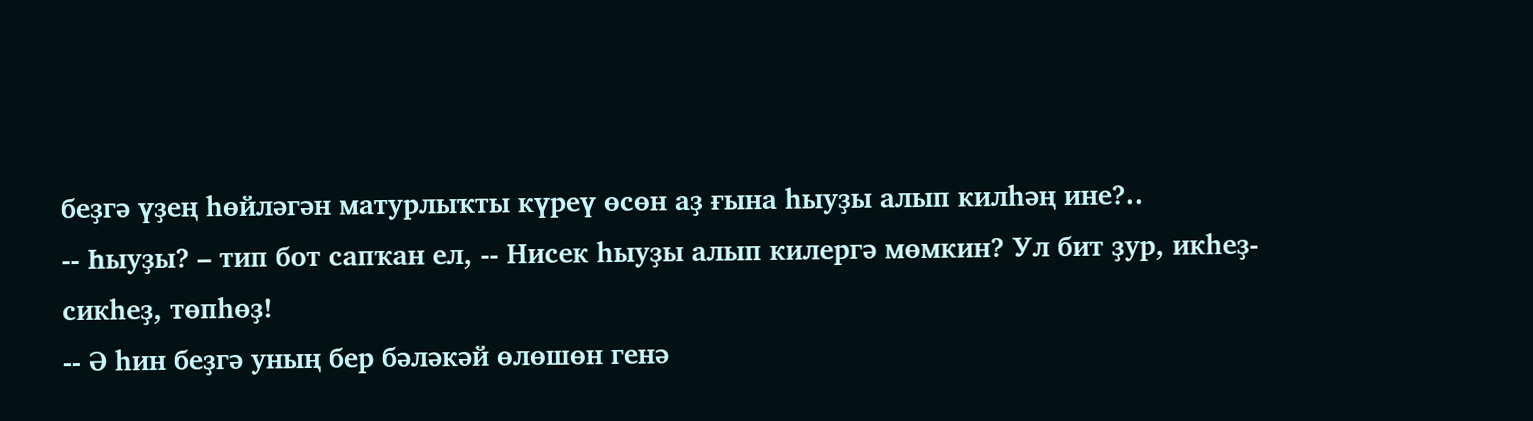беҙгә үҙең һөйләгән матурлыҡты күреү өсөн аҙ ғына һыуҙы алып килһәң ине?..
-- Һыуҙы? – тип бот сапҡан ел, -- Нисек һыуҙы алып килергә мөмкин? Ул бит ҙур, икһеҙ-сикһеҙ, төпһөҙ!
-- Ә һин беҙгә уның бер бәләкәй өлөшөн генә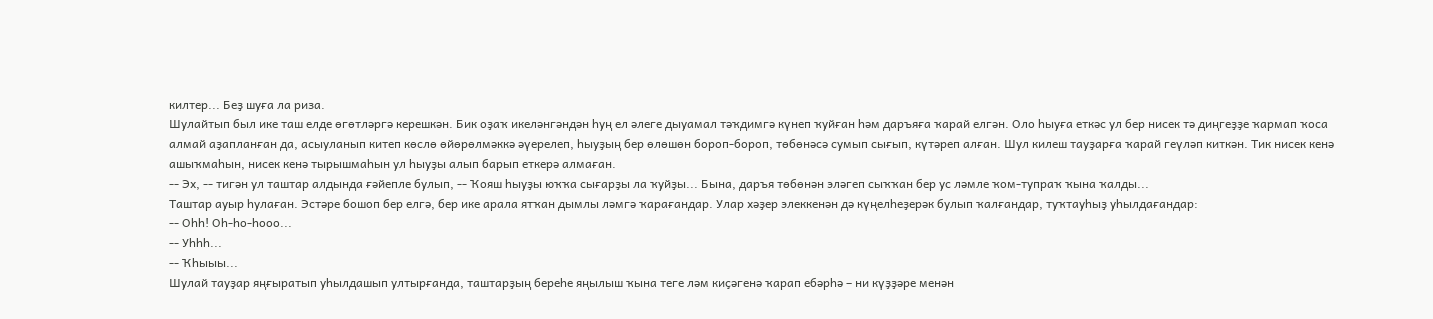килтер... Беҙ шуға ла риза.
Шулайтып был ике таш елде өгөтләргә керешкән. Бик оҙаҡ икеләнгәндән һуң ел әлеге дыуамал тәҡдимгә күнеп ҡуйған һәм даръяға ҡарай елгән. Оло һыуға еткәс ул бер нисек тә диңгеҙҙе ҡармап ҡоса алмай аҙапланған да, асыуланып китеп көслө өйөрөлмәккә әүерелеп, һыуҙың бер өлөшөн бороп-бороп, төбөнәсә сумып сығып, күтәреп алған. Шул килеш тауҙарға ҡарай геүләп киткән. Тик нисек кенә ашыҡмаһын, нисек кенә тырышмаһын ул һыуҙы алып барып еткерә алмаған.
-- Эх, -- тигән ул таштар алдында ғәйепле булып, -- Ҡояш һыуҙы юҡҡа сығарҙы ла ҡуйҙы... Бына, даръя төбөнән эләгеп сыҡҡан бер ус ләмле ҡом-тупраҡ ҡына ҡалды...
Таштар ауыр һулаған. Эстәре бошоп бер елгә, бер ике арала ятҡан дымлы ләмгә ҡарағандар. Улар хәҙер элеккенән дә күңелһеҙерәк булып ҡалғандар, туҡтауһыҙ уһылдағандар:
-- Оһһ! Оһ-һо-һооо...
-- Уһһһ...
-- Ҡһыыы...
Шулай тауҙар яңғыратып уһылдашып ултырғанда, таштарҙың береһе яңылыш ҡына теге ләм киҫәгенә ҡарап ебәрһә – ни күҙҙәре менән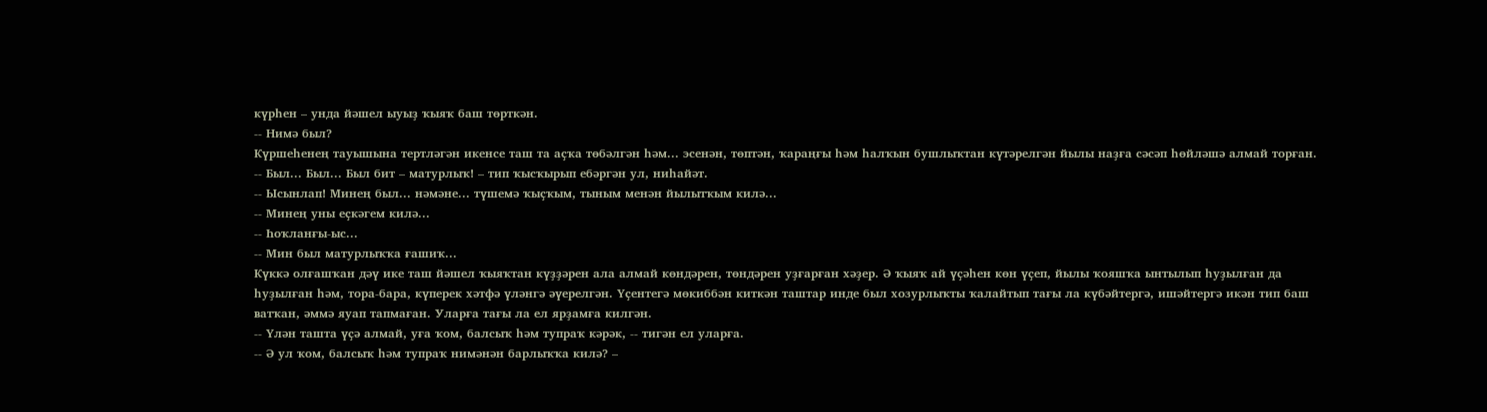күрһен – унда йәшел ыуыҙ ҡыяҡ баш төрткән.
-- Нимә был?
Күршеһенең тауышына тертләгән икенсе таш та аҫҡа төбәлгән һәм... эсенән, төптән, ҡараңғы һәм һалҡын бушлыҡтан күтәрелгән йылы наҙға сәсәп һөйләшә алмай торған.
-- Был... Был... Был бит – матурлыҡ! – тип ҡысҡырып ебәргән ул, ниһайәт.
-- Ысынлап! Минең был... нәмәне... түшемә ҡыҫҡым, тыным менән йылытҡым килә...
-- Минең уны еҫкәгем килә...
-- Һоҡланғы-ыс...
-- Мин был матурлыҡҡа ғашиҡ...
Күккә олғашҡан дәү ике таш йәшел ҡыяҡтан күҙҙәрен ала алмай көндәрен, төндәрен уҙғарған хәҙер. Ә ҡыяҡ ай үҫәһен көн үҫеп, йылы ҡояшҡа ынтылып һуҙылған да һуҙылған һәм, тора-бара, күперек хәтфә үләнгә әүерелгән. Үҫентегә мөкиббән киткән таштар инде был хозурлыҡты ҡалайтып тағы ла күбәйтергә, ишәйтергә икән тип баш ватҡан, әммә яуап тапмаған. Уларға тағы ла ел ярҙамға килгән.
-- Үлән ташта үҫә алмай, уға ҡом, балсыҡ һәм тупраҡ кәрәк, -- тигән ел уларға.
-- Ә ул ҡом, балсыҡ һәм тупраҡ нимәнән барлыҡҡа килә? –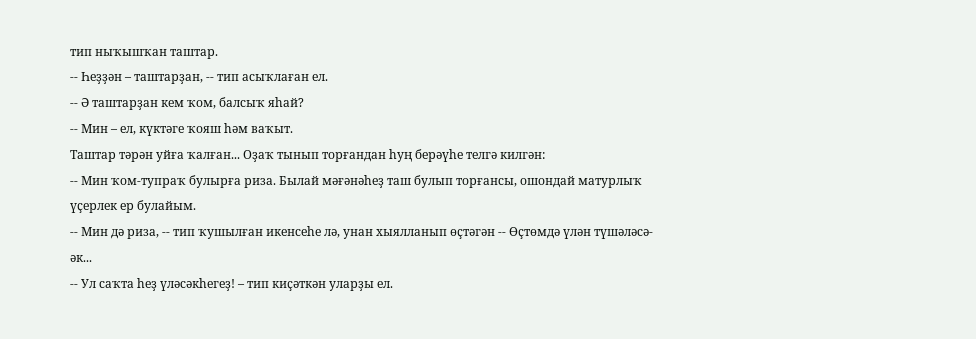тип ныҡышҡан таштар.
-- Һеҙҙән – таштарҙан, -- тип асыҡлаған ел.
-- Ә таштарҙан кем ҡом, балсыҡ яһай?
-- Мин – ел, күктәге ҡояш һәм ваҡыт.
Таштар тәрән уйға ҡалған... Оҙаҡ тынып торғандан һуң берәүһе телгә килгән:
-- Мин ҡом-тупраҡ булырға риза. Былай мәғәнәһеҙ таш булып торғансы, ошондай матурлыҡ үҫерлек ер булайым.
-- Мин дә риза, -- тип ҡушылған икенсеһе лә, унан хыялланып өҫтәгән -- Өҫтөмдә үлән түшәләсә-әк...
-- Ул саҡта һеҙ үләсәкһегеҙ! – тип киҫәткән уларҙы ел.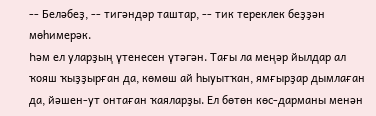-- Беләбеҙ, -- тигәндәр таштар, -- тик тереклек беҙҙән мөһимерәк.
Һәм ел уларҙың үтенесен үтәгән. Тағы ла меңәр йылдар ал ҡояш ҡыҙҙырған да, көмөш ай һыуытҡан, ямғырҙар дымлаған да, йәшен-ут онтаған ҡаяларҙы. Ел бөтөн көс-дарманы менән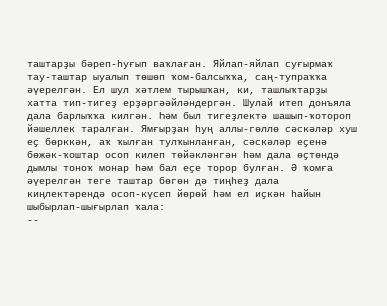таштарҙы бәреп-һуғып ваҡлаған. Яйлап-яйлап суғырмаҡ тау-таштар ыуалып төшөп ҡом-балсыҡҡа, саң-тупраҡҡа әүерелгән. Ел шул хәтлем тырышҡан, ки, ташлыҡтарҙы хатта тип-тигеҙ ерҙәргәәйләндергән. Шулай итеп донъяла дала барлыҡҡа килгән. Һәм был тигеҙлектә шашып-ҡотороп йәшеллек таралған. Ямғырҙан һуң аллы-гөллө сәскәләр хуш еҫ бөрккән, аҡ ҡылған тулҡынланған, сәскәләр еҫенә бөжәк-ҡоштар осоп килеп төйәкләнгән һәм дала өҫтөндә дымлы тоноҡ монар һәм бал еҫе торор булған. Ә ҡомға әүерелгән теге таштар бөгөн дә тиңһеҙ дала киңлектәрендә осоп-күсеп йөрөй һәм ел иҫкән һайын шыбырлап-шығырлап ҡала:
--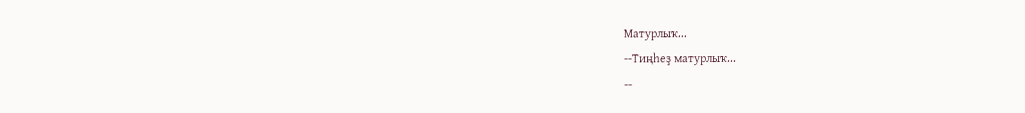Матурлыҡ...
--Тиңһеҙ матурлыҡ...
--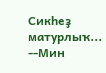Сикһеҙ матурлыҡ...
--Мин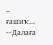– ғашиҡ...
--Далаға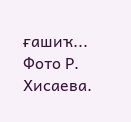ғашиҡ...
Фото Р. Хисаева.